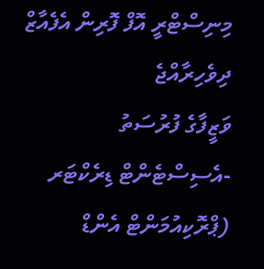މިނިސްޓްރީ އޮފް ފޮރިން އެފެއާޒް
ދިވެހިރާއްޖެ
ވަޒީފާގެ ފުރުސަތު -އެސިސްޓެންޓް ޑިރެކްޓަރ (ޕްރޮކިއުމަންޓް އެންޑް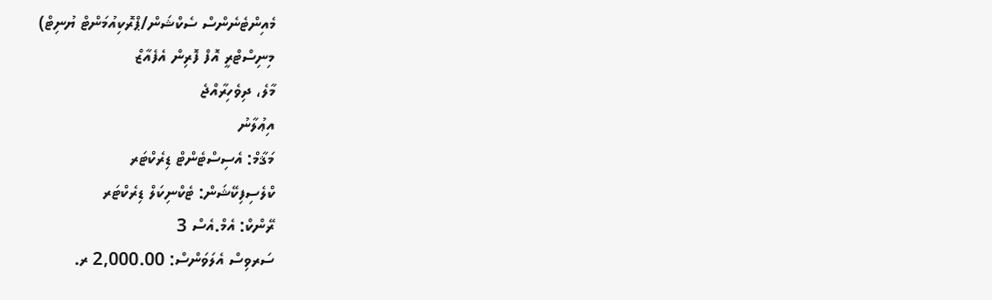މެއިންޓެނެންސް ސެކްޝަން/ޕްރޮކިއުމަންޓް ޔުނިޓް)
މިނިސްޓްރީ އޮފް ފޮރިން އެފެއާޒް
މާލެ، ދިވެހިރާއްޖެ
އިޢުލާނު
މަޤާމް: އެސިސްޓެންޓް ޑިރެކްޓަރ
ކްލެސިފިކޭޝަން: ޓެކްނިކަލް ޑިރެކްޓަރ
ރޭންކް: އެމް.އެސް 3
ސަރވިސް އެލަވަންސް: 2,000.00 ރ.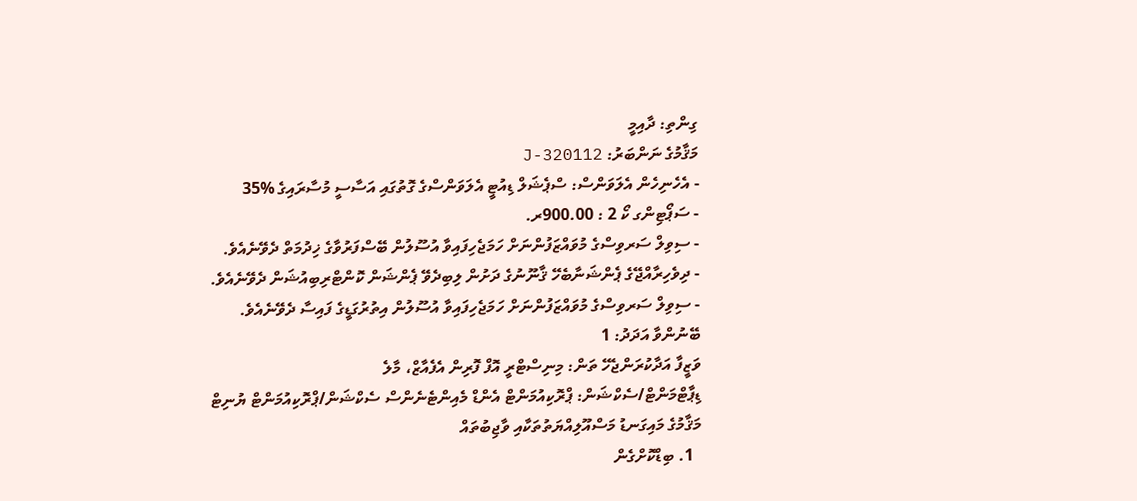ގިންތި: ދާއިމީ
މަޤާމުގެ ނަންބަރު: J-320112
- އެހެނިހެން އެލަވަންސް: ސްޕެޝަލް ޑިއުޓީ އެލަވަންސްގެ ގޮތުގައި އަސާސީ މުސާރައިގެ %35
- ސަޕޯޓިންގ ކޯ 2 : 900.00ރ.
- ސިވިލް ސަރވިސްގެ މުވައްޒަފުންނަށް ހަމަޖެހިފައިވާ އުސޫލުން ބޭސްފަރުވާގެ ޚިދުމަތް ދެވޭނެއެވެ.
- ދިވެހިރާއްޖޭގެ ޕެންޝަނާބެހޭ ޤާނޫނުގެ ދަށުން ލިބިދެވޭ ޕެންޝަން ކޮންޓްރިބިއުޝަން ދެވޭނެއެވެ.
- ސިވިލް ސަރވިސްގެ މުވައްޒަފުންނަށް ހަމަޖެހިފައިވާ އުސޫލުން އިތުރުގަޑީގެ ފައިސާ ދެވޭނެއެވެ.
ބޭނުންވާ އަދަދު: 1
ވަޒީފާ އަދާކުރަންޖެހޭ ތަން: މިނިސްޓްރީ އޮފް ފޮރިން އެފެއާޒް، މާލެ
ޑިޕާޓްމަންޓް/ސެކްޝަން: ޕްރޮކިއުމަންޓް އެންޑް މެއިންޓެނެންސް ސެކްޝަން/ޕްރޮކިއުމަންޓް ޔުނިޓް
މަޤާމުގެ މައިގަނޑު މަސްއޫލިއްޔަތުތަކާއި ވާޖިބުތައް
  1. ބިޑްކޮށްގެން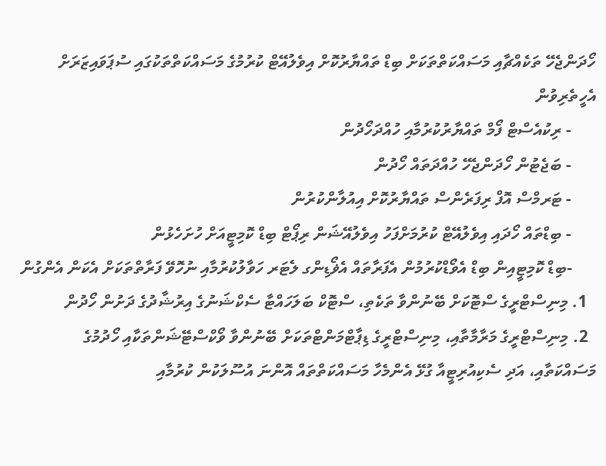ހޯދަންޖެހޭ ތަކެއްޗާއި މަސައްކަތްތަކަށް ބިޑް ތައްޔާރުކޮށް އިވެލުއޭޓް ކުރުމުގެ މަސައްކަތްތަކުގައި ސުޕަވައިޒަރަށް އެހީތެރިވުން
      - ރިކުއެސްޓް ފޯމް ތައްޔާރުކުރުމާއި ހުއްދަހޯދުން
      - ބަޖެޓުން ހޯދަންޖެހޭ ހުއްދަތައް ހޯދުން
      - ޓަރމްސް އޮފް ރިފަރެންސް ތައްޔާރުކޮށް އިއުލާންކުރުން
      - ބިޑްތައް ހޯދައި އިވެލުއޭޓް ކުރުމަށްފަހު އިވެލުއޭޝަން ރިޕޯޓް ބިޑް ކޮމިޓީއަށް ހުށަހެޅުން
      -ބިޑް ކޮމިޓީއިން ބިޑް އެވޯޑްކުރުމުން އެފަރާތައް އެޥޯޑިންގ ލެޓަރ ހަވާލުކުރުމާއި ނުހޮވޭ ފަރާތްތަކަށް އެކަން އެންގުން
  1. މިނިސްޓްރީގެ ސްޓޮކަށް ބޭނުންވާ ތަކެތި، ސްޓޮކް ބަލަހައްޓާ ސެކްޝަނުގެ އިރުޝާދުގެ ދަށުން ހޯދުން
  2. މިނިސްޓްރީގެ މަރާމާތާއި، މިނިސްޓްރީގެ ޑިޕާޓްމަންޓްތަކަށް ބޭނުންވާ ވޯކްސްޓޭޝަންތަކާއި ހޯދުމުގެ މަސައްކަތާއި، އަދި ސެކިއުރިޓީއާ ގުޅޭ އެންމެހާ މަސައްކަތްތައް އޮންނަ އުސޫލަކުން ކުރުމާއި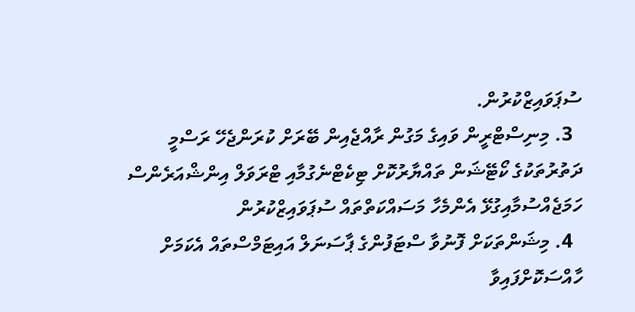ސުޕަވައިޒްކުރުން.
  3. މިނިސްޓްރީން ވައިގެ މަގުން ރާއްޖެއިން ބޭރަށް ކުރަންޖެހޭ ރަސްމީ ދަތުރުތަކުގެ ކޯޓޭޝަން ތައްޔާރުކޮށް ޓިކެޓްނެގުމާއި ޓްރަވަލް އިންޝްއަރެންސް ހަމަޖެއްސުމާއިގުޅޭ އެންމެހާ މަސައްކަތްތައް ސުޕަވައިޒްކުރުން
  4. މިޝަންތަކަށް ފޮނުވާ ސްޓަފުންގެ ޕާސަނަލް އައިޓަމްސްތައް އެކަމަށް ހާއްސަކޮށްފައިވާ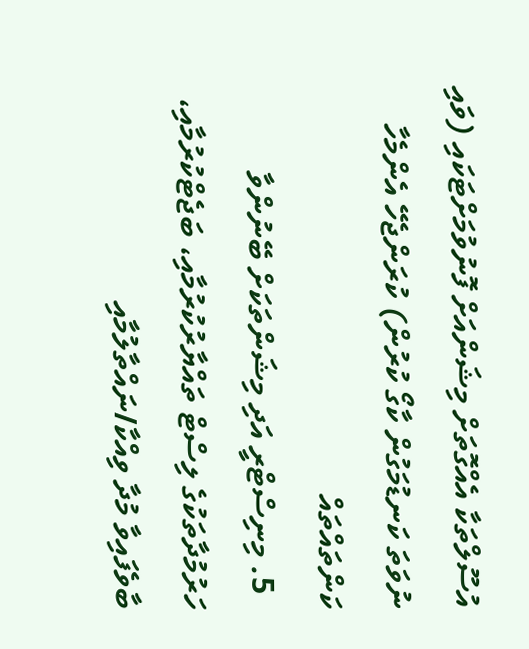އުސޫލްތަކާ އެއްގޮތަށް މިޝަންއަށް ފޮނުވުމަށްޓަކައި (ވައި ނުވަތަ ކަނޑުމަގުން ކާގޯ ކުރުން) ކުރަންޖެހޭ އެންމެހާ ކަންތައްތައް
  5. މިނިސްޓްރީ އަދި މިޝަންތަކަށް ބޭނުންވާ ހަރުމުދާތަކުގެ ލިސްޓް ތައްޔާރުކުރުމާއި، ބަޖެޓްކުރުމާއި، ބާވެފައިވާ މުދާ ވިއްކާ/ނައްތާލުމާއި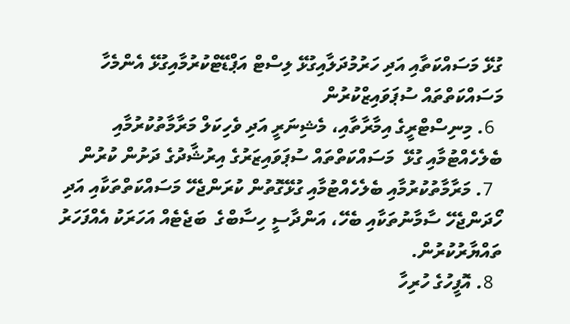ގުޅޭ މަސައްކަތާއި އަދި ހަރުމުދަލާއިގުޅޭ ލިސްޓް އަޕްޑޭޓްކުރުމާއިގުޅޭ އެންމެހާ މަސައްކަތްތައް ސުޕަވައިޒްކުރުން
  6. މިނިސްޓްރީގެ އިމާރާތާއި، މެޝިނަރީ އަދި ވެހިކަލް މަރާމާތުކުރުމާއި ބެލެހެއްޓުމާއި ގުޅޭ  މަސައްކަތްތައް ސުޕަވައިޒަރުގެ އިރުޝާދުގެ ދަށުން ކުރުން
  7. މަރާމާތުކުރުމާއި ބެލެހެއްޓުމާއި ގުޅޭގޮތުން ކުރަންޖެހޭ މަސައްކަތްތަކާއި އަދި ހޯދަންޖެހޭ ސާމާނުތަކާއި ބެހޭ، އަންދާސީ ހިސާބްގެ  ބަޖެޓެއް އަހަރަކު އެއްފަހަރު ތައްޔާރުކުރުން.
  8. އޮފީހުގެ ހުރިހާ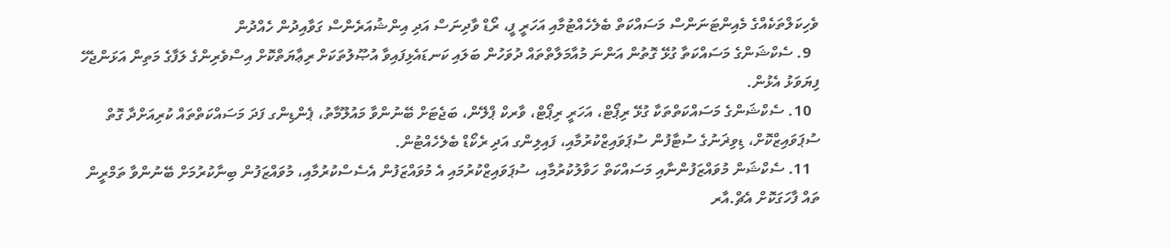ވެހިކަލްތަކެއްގެ މެއިންޓަނަންސް މަސައްކަތް ބެލެހެއްޓުމާއި އަހަރީ ފީ، ރޯޑް ވާދިނަސް އަދި އިންޝުއަރެންސް ގަވާއިދުން ހެއްދުން
  9. ސެކްޝަންގެ މަސައްކަތާ ގުޅޭ ގޮތުން އަންނަ މުއާމަލާތްތައް ދުވަހުން ބަލައި ކަނޑައެޅިފައިވާ އުޞޫލުތަކަށް ރިޢާޔަތްކޮށް އިސްވެރިންގެ ލަފާގެ މަތިން އަޅަންޖެހޭ ފިޔަވަޅު އެޅުން.
  10. ސެކްޝަންގެ މަސައްކަތްތަކާ ގުޅޭ ރިޕޯޓް، އަހަރީ ރިޕޯޓް، ވާރކް ޕްލޭން، ބަޖެޓަށް ބޭނުންވާ މައުލޫމާތު، ޕެންޑިންގ ފަދަ މަސައްކަތްތައް ކުރިއަށްދާ ގޮތް ސުޕަވައިޒްކޮށް، ޑިވިޜަނުގެ ސުޓާފުން ސުޕަވައިޒްކުރުމާއި، ފައިލިންގ އަދި ރެކޯޑް ބެލެހެއްޓުން.
  11. ސެކްޝަން މުވައްޒަފުންނާއި މަސައްކަތް ހަވާލުކުރުމާއި، ސުޕަވައިޒްކުރުމައި އެ މުވައްޒަފުން އެސެސްކުރުމާއި، މުވައްޒަފުން ބިނާކުރުމަށް ބޭނުންވާ ތަމްރީން ތައް ފާހަގަކޮށް އެޗް.އާރ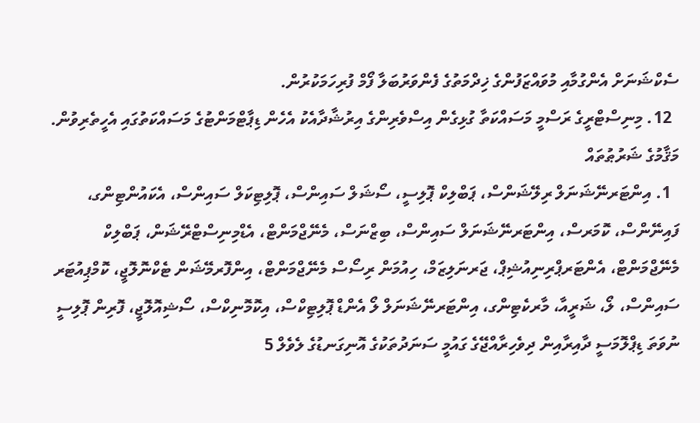ސެކްޝަނަށް އެންގުމާއި މުވައްޒަފުންގެ ޚިދްމަތުގެ ފެންވަރުބަލާ ފޯމް ފުރިހަމަކުރުން.
  12. މިނިސްޓްރީގެ ރަސްމީ މަސައްކަތާ ގުޅިގެން އިސްވެރިންގެ އިރުޝާދާއެކު އެހެން ޑިޕާޓްމަންޓުގެ މަސައްކަތުގައި އެހީތެރިވުން.
މަޤާމުގެ ޝަރުޠުތައް
  1. އިންޓަރނޭޝަނަލް ރިލޭޝަންސް، ޕަބްލިކް ޕޮލިސީ، ސޯޝަލް ސައިންސް، ޕޮލިޓިކަލް ސައިންސް، އެކައުންޓިންގ، ފައިނޭންސް، ކޮމަރސް، އިންޓަރނޭޝަނަލް ސައިންސް، ބިޒްނަސް، މެނޭޖްމަންޓް، އެޑްމިނިސްޓްރޭޝަން، ޕަބްލިކް މެނޭޖްމަންޓް، އެންޓަރޕްރިނިއުޝިޕް، ޖަރނަލިޒަމް، ހިއުމަން ރިސޯސް މެނޭޖްމަންޓް، އިންފޮރމޭޝަން ޓެކްނޮލޮޖީ، ކޮމްޕިއުޓަރ ސައިންސް، ލޯ، ޝަރީއާ، މާރކެޓިންގ، އިންޓަރނޭޝަނަލް ލޯ އެންޑް ޕޮލިޓިކްސް، އިކޮމޮނިކްސް، ސޯޝިއޮލޮޖީ، ފޮރިން ޕޮލިސީ ނުވަތަ ޑިޕްލޮމަސީ ދާއިރާއިން ދިވެހިރާއްޖޭގެ ގައުމީ ސަނަދުތަކުގެ އޮނިގަނޑުގެ ލެވެލް 5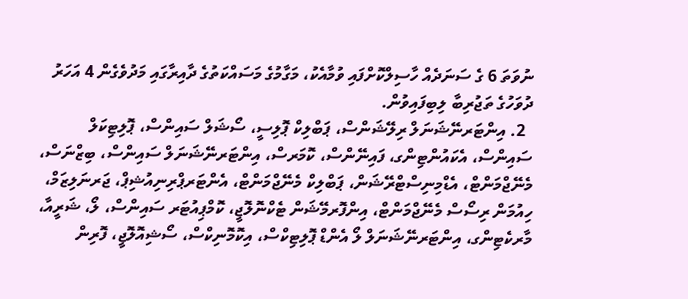ނުވަތަ 6 ގެ ސަނަދެއް ހާސިލްކޮށްފައި ވުމާއެކު، މަގާމުގެ މަސައްކަތުގެ ދާއިރާގައި މަދުވެގެން 4 އަހަރު ދުވަހުގެ ތަޖުރިބާ ލިބިފައިވުން.
  2. އިންޓަރނޭޝަނަލް ރިލޭޝަންސް، ޕަބްލިކް ޕޮލިސީ، ސޯޝަލް ސައިންސް، ޕޮލިޓިކަލް ސައިންސް، އެކައުންޓިންގ، ފައިނޭންސް، ކޮމަރސް، އިންޓަރނޭޝަނަލް ސައިންސް، ބިޒްނަސް، މެނޭޖްމަންޓް، އެޑްމިނިސްޓްރޭޝަން، ޕަބްލިކް މެނޭޖްމަންޓް، އެންޓަރޕްރިނިއުޝިޕް، ޖަރނަލިޒަމް، ހިއުމަން ރިސޯސް މެނޭޖްމަންޓް، އިންފޮރމޭޝަން ޓެކްނޮލޮޖީ، ކޮމްޕިއުޓަރ ސައިންސް، ލޯ، ޝަރީއާ، މާރކެޓިންގ، އިންޓަރނޭޝަނަލް ލޯ އެންޑް ޕޮލިޓިކްސް، އިކޮމޮނިކްސް، ސޯޝިއޮލޮޖީ، ފޮރިން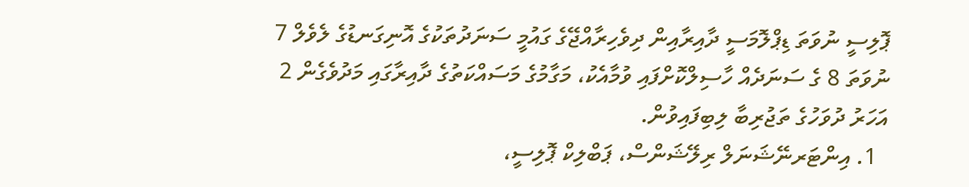ޕޮލިސީ ނުވަތަ ޑިޕްލޮމަސީ ދާއިރާއިން ދިވެހިރާއްޖޭގެ ގައުމީ ސަނަދުތަކުގެ އޮނިގަނޑުގެ ލެވެލް 7 ނުވަތަ 8 ގެ ސަނަދެއް ހާސިލްކޮށްފައި ވުމާއެކު، މަގާމުގެ މަސައްކަތުގެ ދާއިރާގައި މަދުވެގެން 2 އަހަރު ދުވަހުގެ ތަޖުރިބާ ލިބިފައިވުން.
  1. އިންޓަރނޭޝަނަލް ރިލޭޝަންސް، ޕަބްލިކް ޕޮލިސީ،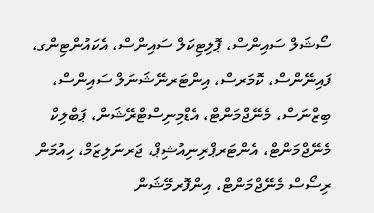ސޯޝަލް ސައިންސް، ޕޮލިޓިކަލް ސައިންސް، އެކައުންޓިންގ، ފައިނޭންސް، ކޮމަރސް، އިންޓަރނޭޝަނަލް ސައިންސް، ބިޒްނަސް، މެނޭޖްމަންޓް، އެޑްމިނިސްޓްރޭޝަން، ޕަބްލިކް މެނޭޖްމަންޓް، އެންޓަރޕްރިނިއުޝިޕް، ޖަރނަލިޒަމް، ހިއުމަން ރިސޯސް މެނޭޖްމަންޓް، އިންފޮރމޭޝަން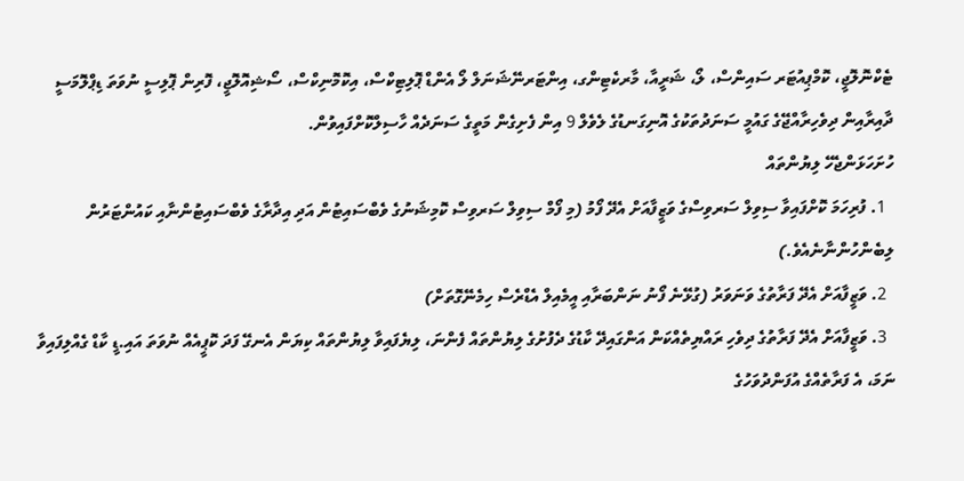ޓެކްނޮލޮޖީ، ކޮމްޕިއުޓަރ ސައިންސް، ލޯ، ޝަރީއާ، މާރކެޓިންގ، އިންޓަރނޭޝަނަލް ލޯ އެންޑް ޕޮލިޓިކްސް، އިކޮމޮނިކްސް، ސޯޝިއޮލޮޖީ، ފޮރިން ޕޮލިސީ ނުވަތަ ޑިޕްލޮމަސީ ދާއިރާއިން ދިވެހިރާއްޖޭގެ ގައުމީ ސަނަދުތަކުގެ އޮނިގަނޑުގެ ލެވެލް 9 އިން ފެށިގެން މަތީގެ ސަނަދެއް ހާސިލްކޮށްފައިވުން.
ހުށަހަޅަންޖެހޭ ލިޔުންތައް
  1. ފުރިހަމަ ކޮށްފައިވާ ސިވިލް ސަރވިސްގެ ވަޒީފާއަށް އެދޭ ފޯމު (މި ފޯމް ސިވިލް ސަރވިސް ކޮމިޝަނުގެ ވެބްސައިޓުން އަދި އިދާރާގެ ވެބްސައިޓުންނާއި ކައުންޓަރުން ލިބެންހުންނާނެއެވެ.)
  2. ވަޒީފާއަށް އެދޭ ފަރާތުގެ ވަނަވަރު (ގުޅޭނެ ފޯނު ނަންބަރާއި އީމެއިލް އެޑްރެސް ހިމެނޭގޮތަށް)
  3. ވަޒީފާއަށް އެދޭ ފަރާތުގެ ދިވެހި ރައްޔިތެއްކަން އަންގައިދޭ ކާޑުގެ ދެފުށުގެ ލިޔުންތައް ފެންނަ، ލިޔެފައިވާ ލިޔުންތައް ކިޔަން އެނގޭ ފަދަ ކޮޕީއެއް ނުވަތަ އައި.ޑީ ކާޑް ގެއްލިފައިވާ ނަމަ، އެ ފަރާތެއްގެ އުފަންދުވަހުގެ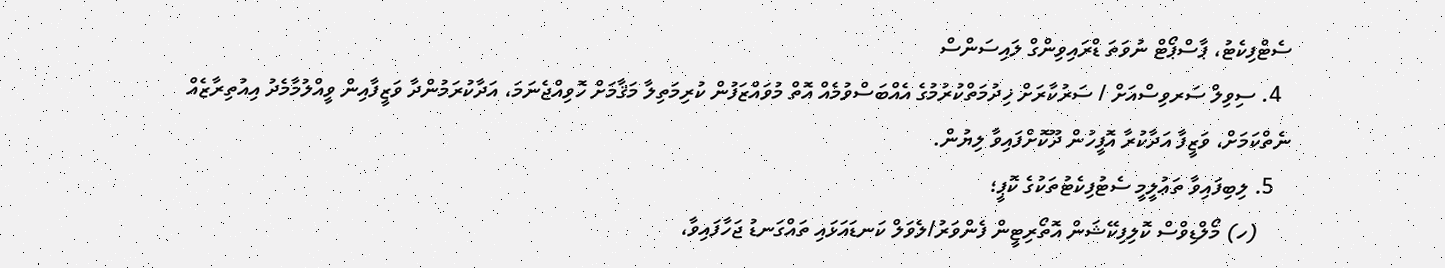ސެޓްފިކެޓު، ޕާސްޕޯޓް ނުވަތަ ޑްރައިވިންގް ލައިސަންސް
  4. ސިވިލް ސަރވިސްއަށް / ސަރުކާރަށް ޚިދުމަތްކުރުމުގެ އެއްބަސްވުމެއް އޮތް މުވައްޒަފުން ކުރިމަތިލާ މަޤާމަށް ހޮވިއްޖެނަމަ، އަދާކުރަމުންދާ ވަޒީފާއިން ވީއްލުމާމެދު އިއުތިރާޒެއް ނެތްކަމަށް، ވަޒީފާ އަދާކުރާ އޮފީހުން ދޫކޮށްފައިވާ ލިޔުން.
   5. ލިބިފައިވާ ތަޢުލީމީ ސެޓުފިކެޓުތަކުގެ ކޮޕީ؛
      (ހ) މޯލްޑިވްސް ކޮލިފިކޭޝަން އޮތޯރިޓީން ފެންވަރު/ލެވަލް ކަނޑައަޅައި ތައްގަނޑު ޖަހާފައިވާ،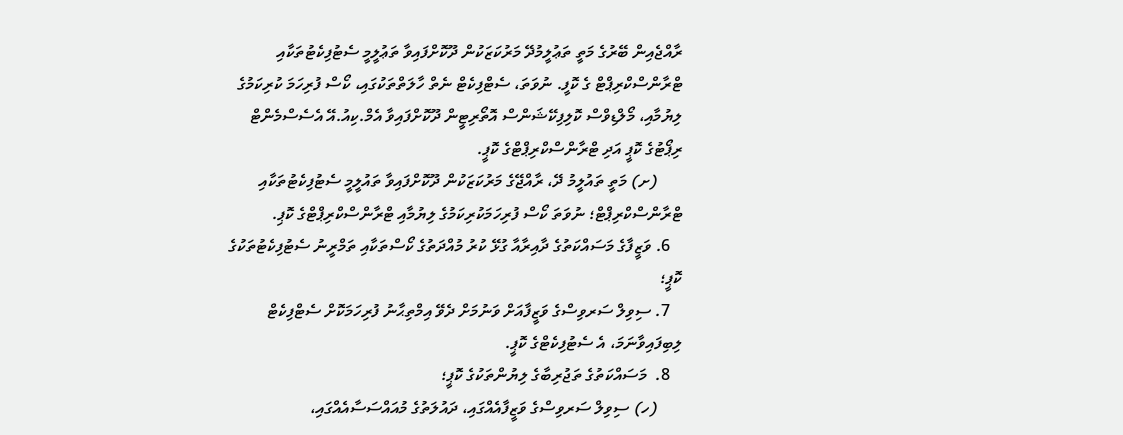ރާއްޖެއިން ބޭރުގެ މަތީ ތަޢުލީމުދޭ މަރުކަޒަކުން ދޫކޮށްފައިވާ ތަޢުލީމީ ސެޓުފިކެޓުތަކާއި ޓްރާންސްކްރިޕްޓް ގެ ކޮފީ. ނުވަތަ، ސެޓްފިކެޓް ނެތް ހާލަތްތަކުގައި، ކޯސް ފުރިހަމަ ކުރިކަމުގެ ލިޔުމާއި، މޯލްޑިވްސް ކޮލިފިކޭޝަންސް އޮތޯރިޓީން ދޫކޮށްފައިވާ އެމް.ކިއު.އޭ އެސެސްމެންޓް ރިޕޯޓުގެ ކޮޕީ އަދި ޓްރާންސްކްރިޕްޓްގެ ކޮޕީ.
      (ށ) މަތީ ތައުލީމު ދޭ، ރާއްޖޭގެ މަރުކަޒަކުން ދޫކޮށްފައިވާ ތައުލީމީ ސެޓުފިކެޓުތަކާއި ޓްރާންސްކްރިޕްޓް؛ ނުވަތަ ކޯސް ފުރިހަމަކުރިކަމުގެ ލިޔުމާއި ޓްރާންސްކްރިޕްޓްގެ ކޮޕި.
   6. ވަޒީފާގެ މަސައްކަތުގެ ދާއިރާއާ ގުޅޭ ކުރު މުއްދަތުގެ ކޯސްތަކާއި ތަމްރީނު ސެޓުފިކެޓުތަކުގެ ކޮޕީ؛
   7. ސިވިލް ސަރވިސްގެ ވަޒީފާއަށް ވަނުމަށް ދެވޭ އިމްތިޙާނު ފުރިހަމަކޮށް ސެޓްފިކެޓް ލިބިފައިވާނަމަ، އެ ސެޓުފިކެޓްގެ ކޮޕީ.
   8.  މަސައްކަތުގެ ތަޖުރިބާގެ ލިޔުންތަކުގެ ކޮޕީ؛
      (ހ) ސިވިލް ސަރވިސްގެ ވަޒީފާއެއްގައި، ދައުލަތުގެ މުއައްސަސާއެއްގައި،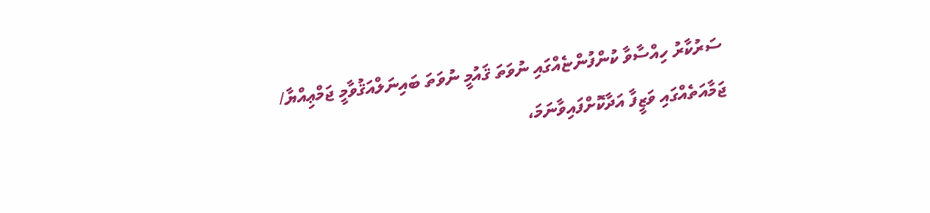ސަރުކާރު ހިއްސާވާ ކުންފުންޏެއްގައި ނުވަތަ ޤައުމީ ނުވަތަ ބައިނަލްއަޤުވާމީ ޖަމްޢިއްޔާ/ ޖަމާއަތެއްގައި ވަޒީފާ އަދާކޮށްފައިވާނަމަ،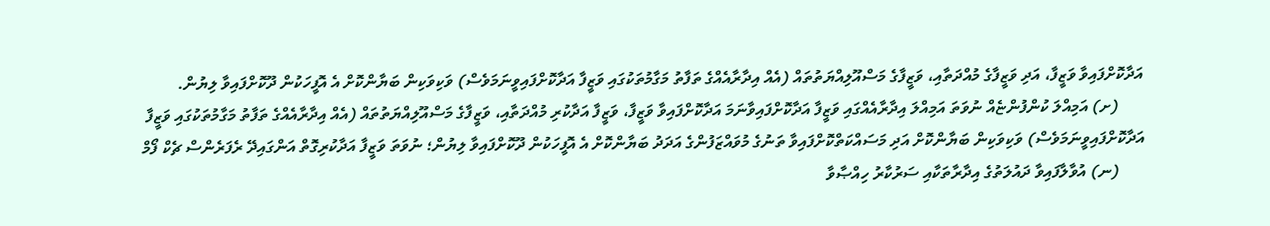އަދާކޮށްފައިވާ ވަޒީފާ، އަދި ވަޒީފާގެ މުއްދަތާއި، ވަޒީފާގެ މަސްއޫލިއްޔަތުތައް (އެއް އިދާރާއެއްގެ ތަފާތު މަގާމުތަކުގައި ވަޒީފާ އަދާކޮށްފައިވީނަމަވެސް) ވަކިވަކިން ބަޔާންކޮށް އެ އޮފީހަކުން ދޫކޮށްފައިވާ ލިޔުން.
      (ށ) އަމިއްލަ ކުންފުންޏެއް ނުވަތަ އަމިއްލަ އިދާރާއެއްގައި ވަޒީފާ އަދާކޮށްފައިވާނަމަ އަދާކޮށްފައިވާ ވަޒީފާ، ވަޒީފާ އަދާކުރި މުއްދަތާއި، ވަޒީފާގެ މަސްއޫލިއްޔަތުތައް (އެއް އިދާރާއެއްގެ ތަފާތު މަގާމުތަކުގައި ވަޒީފާ އަދާކޮށްފައިވީނަމަވެސް) ވަކިވަކިން ބަޔާންކޮށް އަދި މަސައްކަތްކޮށްފައިވާ ތަނުގެ މުވައްޒަފުންގެ އަދަދު ބަޔާންކޮށް އެ އޮފީހަކުން ދޫކޮށްފައިވާ ލިޔުން؛ ނުވަތަ ވަޒީފާ އަދާކުރިގޮތް އަންގައިދޭ ރެފަރެންސް ޗެކް ފޯމް
      (ނ) އުވާލާފައިވާ ދައުލަތުގެ އިދާރާތަކާއި ސަރުކާރު ހިއްޞާވާ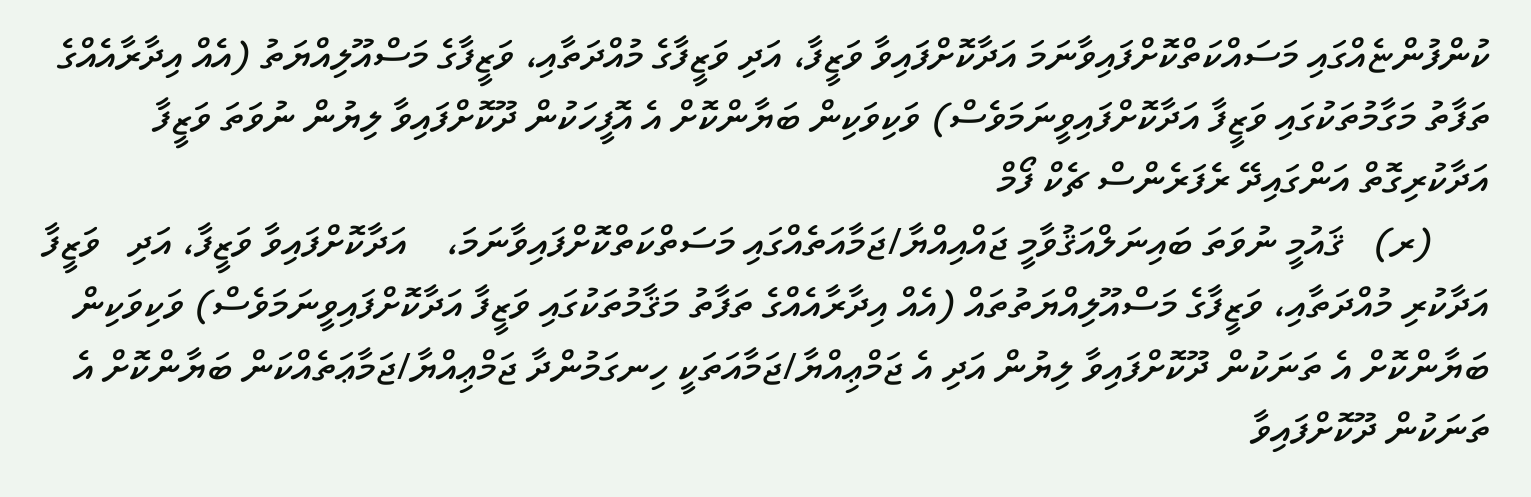ކުންފުންޏެއްގައި މަސައްކަތްކޮށްފައިވާނަމަ އަދާކޮށްފައިވާ ވަޒީފާ، އަދި ވަޒީފާގެ މުއްދަތާއި، ވަޒީފާގެ މަސްއޫލިއްޔަތު (އެއް އިދާރާއެއްގެ ތަފާތު މަގާމުތަކުގައި ވަޒީފާ އަދާކޮށްފައިވީނަމަވެސް) ވަކިވަކިން ބަޔާންކޮށް އެ އޮފީހަކުން ދޫކޮށްފައިވާ ލިޔުން ނުވަތަ ވަޒީފާ އަދާކުރިގޮތް އަންގައިދޭ ރެފަރެންސް ޗެކް ފޯމް
      (ރ)   ޤައުމީ ނުވަތަ ބައިނަލްއަޤުވާމީ ޖައްއިއްޔާ/ޖަމާއަތެއްގައި މަސަތްކަތްކޮށްފައިވާނަމަ،    އަދާކޮށްފައިވާ ވަޒީފާ، އަދި   ވަޒީފާ އަދާކުރި މުއްދަތާއި، ވަޒީފާގެ މަސްއޫލިއްޔަތުތައް (އެއް އިދާރާއެއްގެ ތަފާތު މަޤާމުތަކުގައި ވަޒީފާ އަދާކޮށްފައިވީނަމަވެސް) ވަކިވަކިން ބަޔާންކޮށް އެ ތަނަކުން ދޫކޮށްފައިވާ ލިޔުން އަދި އެ ޖަމްޢިއްޔާ/ޖަމާއަތަކީ ހިނގަމުންދާ ޖަމްޢިއްޔާ/ޖަމާޢަތެއްކަން ބަޔާންކޮށް އެ ތަނަކުން ދޫކޮށްފައިވާ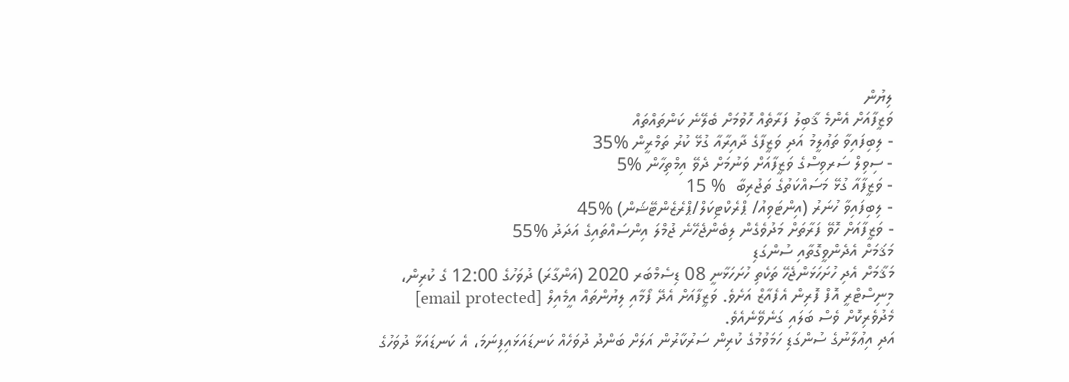ލިޔުން
ވަޒީފާއަށް އެންމެ ޤާބިލު ފަރާތެއް ހޮވުމަށް ބެލޭނެ ކަންތައްތައް
- ލިބިފައިވާ ތަޢުލީމު އަދި ވަޒީފާގެ ދާއިރާއާ ގުޅޭ ކުރު ތަމްރީން %35
- ސިވިލް ސަރވިސްގެ ވަޒީފާއަށް ވަނުމަށް ދެވޭ އިމްތިހާން %5
- ވަޒީފާއާ ގުޅޭ މަސައްކަތުގެ ތަޖުރިބާ  % 15
- ލިބިފައިވާ ހުނަރު (އިންޓަވިއު/ ޕްރެކްޓިކަލް/ޕްރެޒެންޓޭޝަން) %45
- ވަޒީފާއަށް ހޮވޭ ފަރާތަށް މަދުވެގެން ލިބެންޖެހޭނެ ޖުމްލަ އިންސައްތައިގެ އަދަދު %55
މަޤަމަށް އެދެންވީގޮތާއި ސުންގަޑި
މަޤާމަށް އެދި ހުށަހަޅަންޖެހޭ ތަކެތި ހުށަހަޅާނީ 08 ޑިސެމްބަރ 2020 (އަންގާރަ) ދުވަހުގެ 12:00 ގެ ކުރިން، މިނިސްޓްރީ އޮފް ފޮރިން އެފެއާޒް އަށެވެ. ވަޒީފާއަށް އެދޭ ފޯމާއި ލިޔުންތައް އީމެއިލް [email protected] މެދުވެރިކޮށް ވެސް ބަލައި ގަނެވޭނެއެވެ.
އަދި އިޢުލާނުގެ ސުންގަޑި ހަމަވުމުގެ ކުރިން ސަރުކާރުން އަލަށް ބަންދު ދުވަހެއް ކަނޑައަޅައިފިނަމަ، އެ ކަނޑައަޅާ ދުވަހުގެ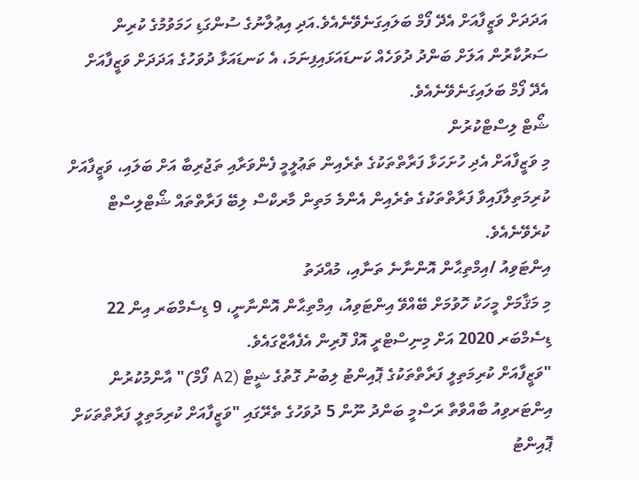އަދަދަށް ވަޒީފާއަށް އެދޭ ފޯމް ބަލައިގަނެވޭނެއެވެ.އަދި އިޢުލާނުގެ ސުންގަޑި ހަމަވުމުގެ ކުރިން ސަރުކާރުން އަލަށް ބަންދު ދުވަހެއް ކަނޑައަޅައިފިނަމަ، އެ ކަނޑައަޅާ ދުވަހުގެ އަދަދަށް ވަޒީފާއަށް އެދޭ ފޯމް ބަލައިގަނެވޭނެއެވެ.
ޝޯޓް ލިސްޓްކުރުން
މި ވަޒީފާއަށް އެދި ހުށަހަޅާ ފަރާތްތަކުގެ ތެރެއިން ތަޢުލީމީ ފެންވަރާއި ތަޖުރިބާ އަށް ބަލައި، ވަޒީފާއަށް ކުރިމަތިލާފައިވާ ފަރާތްތަކުގެ ތެރެއިން އެންމެ މަތިން މާރކްސް ލިބޭ ފަރާތްތައް ޝޯޓްލިސްޓް ކުރެވޭނެއެވެ.
އިންޓަވިއު /އިމްތިޙާން އޮންނާނެ ތަނާއި، މުއްދަތު
މި މަޤާމަށް މީހަކު ހޮވުމަށް ބޭއްވޭ އިންޓަވިއު، އިމްތިޙާން އޮންނާނީ، 9 ޑިސެމްބަރ އިން 22 ޑިސެމްބަރ 2020 އަށް މިނިސްޓްރީ އޮފް ފޮރިން އެފެއާޒްގައެވެ.
"ވަޒީފާއަށް ކުރިމަތިލީ ފަރާތްތަކުގެ ޕޮއިންޓު ލިބުނު ގޮތުގެ ޝީޓް (A2 ފޯމް)" އާންމުކުރުން
އިންޓަރވިއު ބާއްވާތާ ރަސްމީ ބަންދު ނޫން 5 ދުވަހުގެ ތެރޭގައި "ވަޒީފާއަށް ކުރިމަތިލީ ފަރާތްތަކަށް ޕޮއިންޓު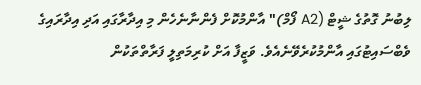ލިބުނު ގޮތުގެ ޝީޓް (A2 ފޯމް)" އާންމުކޮށް ފެންނާނެހެން މި އިދާރާގައި އަދި އިދާރައިގެ ވެބްސައިޓުގައި އާންމުކުރެވޭނެއެވެ. ވަޒީފާ އަށް ކުރިމަތިލީ ފަރާތްތަކުން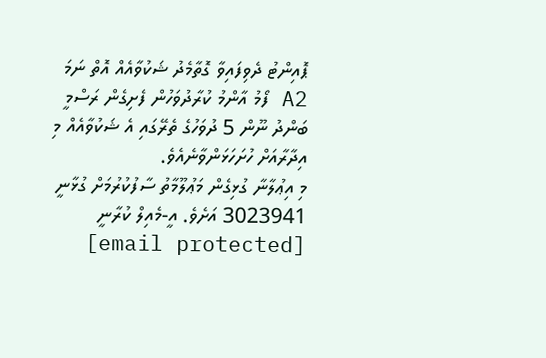ޕޮއިންޓު ދެވިފައިވާ ގޮތާމެދު ޝަކުވާއެއް އޮތް ނަމަ A2 ފޯމު އާންމު ކުރާދުވަހުން ފެށިގެން ރަސްމީ ބަންދު ނޫން 5 ދުވަހުގެ ތެރޭގައި އެ ޝަކުވާއެއް މި އިދާރާއަށް ހުށަހަޅަންވާނެއެވެ.
މި އިޢުލާނާ ގުޅިގެން މަޢުލޫމާތު ސާފުކުރުމަށް ގުޅާނީ 3023941 އަށެވެ. އީ-މެއިލް ކުރާނީ [email protected]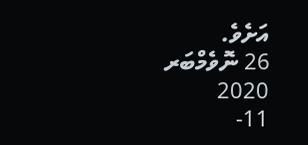އަށެވެ.
26 ނޮވެމްބަރ 2020
11-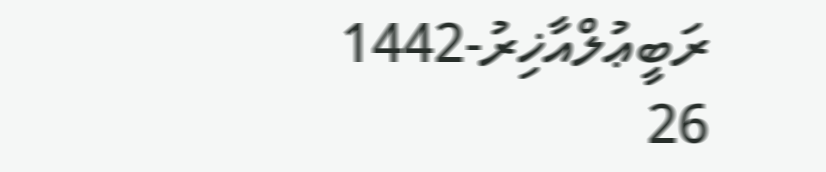ރަބީޢުލްއާޚިރު-1442
26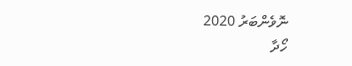ނޮވެންބަރު 2020
ހޯދާ